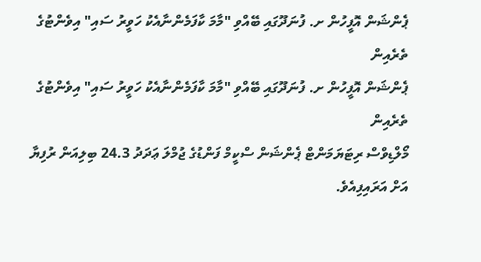ޕެންޝަން އޮފީހުން ށ. ފުނަދޫގައި ބޭއްވި "މާމަ ކާފަމެންނާއެކު ހަވީރު ސައި" އިވެންޓުގެ ތެރެއިން
ޕެންޝަން އޮފީހުން ށ. ފުނަދޫގައި ބޭއްވި "މާމަ ކާފަމެންނާއެކު ހަވީރު ސައި" އިވެންޓުގެ ތެރެއިން
މޯލްޑިވްސް ރިޓަޔަމަންޓް ޕެންޝަން ސްކީމް ފަންޑުގެ ޖުމްލަ ޢަދަދު 24.3 ބިލިއަން ރުފިޔާ އަށް އަރައިފިއެވެ.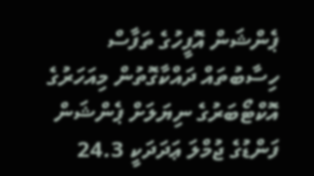ޕެންޝަން އޮފީހުގެ ތަފާސް ހިސާބުތައް ދައްކާގޮތުން މިއަހަރުގެ އޮކްޓޯބަރުގެ ނިޔަލަށް ޕެންޝަން ފަންޑުގެ ޖުމްލަ ޢަދަދަކީ 24.3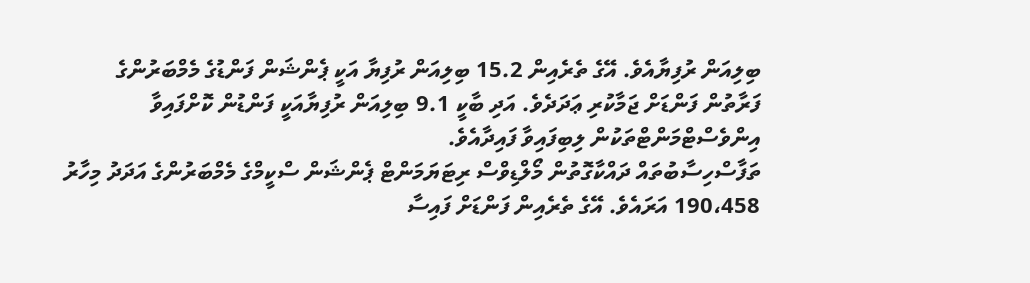ބިލިއަން ރުފިޔާއެވެ. އޭގެ ތެރެއިން 15.2 ބިލިއަން ރުފިޔާ އަކީ ޕެންޝަން ފަންޑުގެ މެމްބަރުންގެ ފަރާތުން ފަންޑަށް ޖަމާކުރި ޢަދަދެވެ. އަދި ބާކީ 9.1 ބިލިއަން ރުފިޔާއަކީ ފަންޑުން ކޮށްފައިވާ އިންވެސްޓްމަންޓްތަކުން ލިބިފައިވާ ފައިދާއެވެ.
ތަފާސްހިސާބުތައް ދައްކާގޮތުން މޯލްޑިވްސް ރިޓަޔަމަންޓް ޕެންޝަން ސްކީމްގެ މެމްބަރުންގެ އަދަދު މިހާރު 190،458 އަރައެވެ. އޭގެ ތެރެއިން ފަންޑަށް ފައިސާ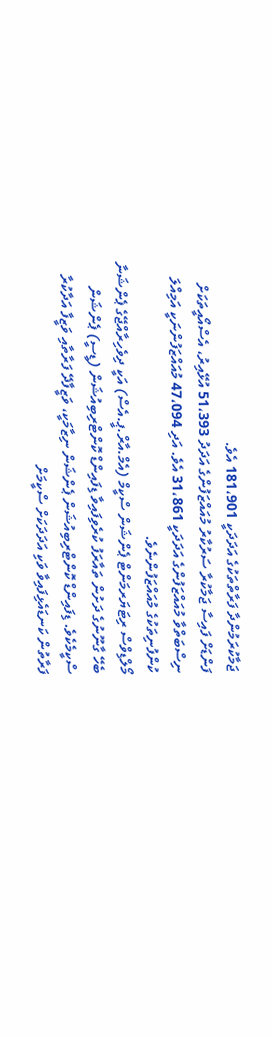ޖަމާކުރަމުންދާ ފަރާތްތަކުގެ އަދަދަކީ 181،901 އެވެ.
ފަންޑަށް ފައިސާ ޖަމާކުރާ ސަރުކާރު މުއައްޒަފުންގެ އަދަދު 51،393 އުޅޭއިރު، އެސްއޯއީތަކަށް ނިސްބަތްވާ މުއައްޒަފުންގެ އަދަދަކީ 31،861 އެވެ. އަދި 47،094 މުއައްޒަފުންނަކީ އަމިއްލަ ކުންފުނިތަކުގެ މުއައްޒަފުންނެވެ.
މޯލްޑިވްސް ރިޓަޔަރމަންޓް ޕެންޝަން ސްކީމް (އެމް.އާރް.ޕީ.އެސް) އަކީ ދިވެހިރާއްޖޭގެ ޕެންޝަނާ ބެހޭ ގާނޫނުގެ ދަށުން ތައާރަފު ކުރެވިފައިވާ ޑިފައިންޑް ކޮންޓްރިބިއުޝަން (ޑީސީ) ޕެންޝަން ސްކީމެކެވެ. ޑިފައިންޑް ކޮންޓްރިބިއުޝަން ޕެންޝަން ނިޒާމަކީ، ވަޒީފާދޭ ފަރާތާއި ވަޒީފާ އަދާކުރާ ފަރާތުން ކަނޑައެޅިފައިވާ ވަކި އަދަދަކަށް ސްކީމަށް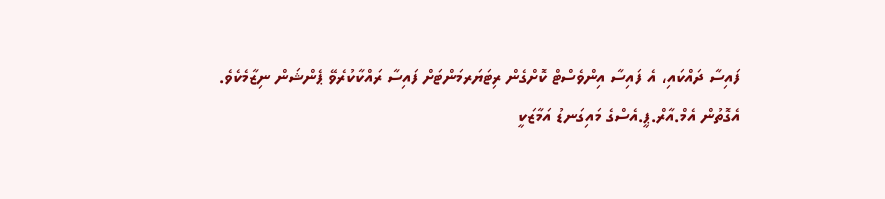ފައިސާ ދައްކައި، އެ ފައިސާ އިންވެސްޓް ކޮށްގެން ރިޓަޔަރމަންޓަށް ފައިސާ ރައްކާކުރެވޭ ޕެންޝަން ނިޒާމެކެވެ.
އެގޮތުން އެމް.އާރް.ޕީ.އެސްގެ މައިގަނޑު އަމާޒަކީ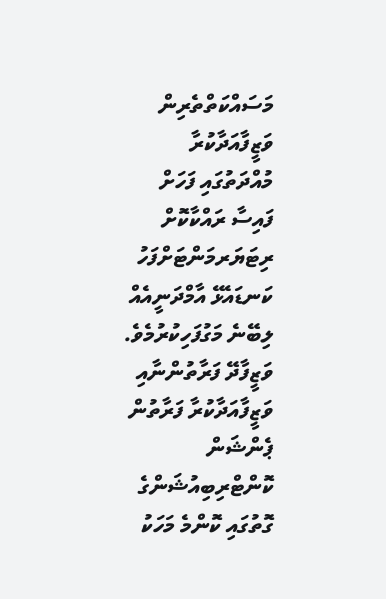މަސައްކަތްތެރިން ވަޒީފާއަދާކުރާ މުއްދަތުގައި ފަހަށް ފައިސާ ރައްކާކޮށް ރިޓަޔަރމަންޓަށްފަހު ކަނޑައެޅޭ އާމްދަނީއެއް ލިބޭނެ މަގުފަހިކުރުމެވެ. ވަޒީފާދޭ ފަރާތުންނާއި ވަޒީފާއަދާކުރާ ފަރާތުން ޕެންޝަން ކޮންޓްރިބިއުޝަންގެ ގޮތުގައި ކޮންމެ މަހަކު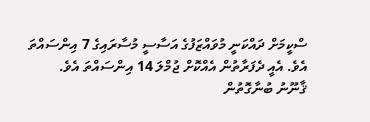ސްކީމަށް ދައްކަނީ މުވައްޒަފުގެ އަސާސީ މުސާރައިގެ 7 އިންސައްތަ އެވެ. އެއީ ދެފަރާތުން އެއްކޮށް ޖުމްލަ 14 އިންސައްތަ އެވެ.
ޤާނޫނު ބުނާގޮތުން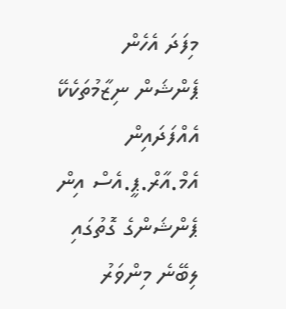މިފަދަ އެހެން ޕެންޝަން ނިޒާމުތަކެކޭ އެއްފަދައިން އެމް.އާރް.ޕީ.އެސް އިން ޕެންޝަންގެ ގޮތުގައި ލިބޭނެ މިންވަރު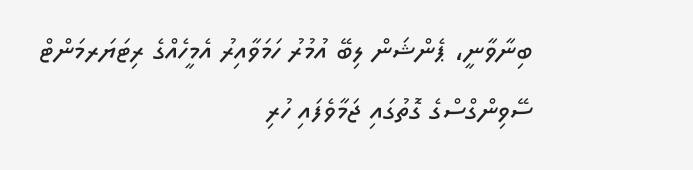ބިނާވާނީ، ޕެންޝަން ލިބޭ އުމުރު ހަމަވާއިރު އެމީހެއްގެ ރިޓަޔަރމަންޓް ސޭވިންގްސްގެ ގޮތުގައި ޖަމާވެފައި ހުރި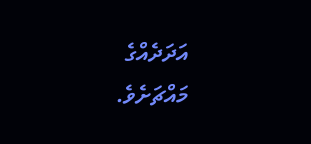އަދަދެއްގެ މައްޗަށެވެ.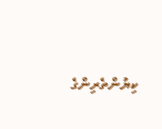ކިޔުންތެރިންގެ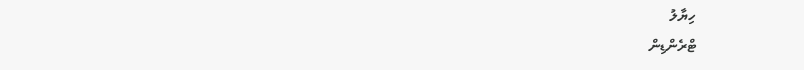ހިޔާލު
ޓްރެންޑިން